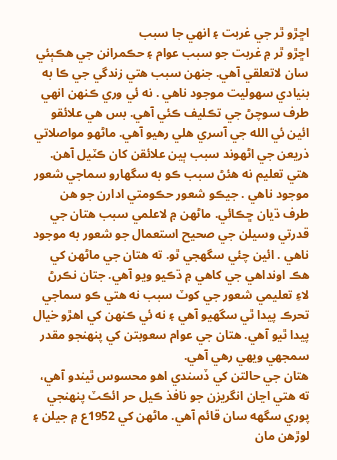اڇڙو ٿر جي غربت ۽ انهي جا سبب
اڇڙو ٿر ۾ غربت جو سبب عوام ۽ حڪمرانن جي هڪٻئي سان لاتعلقي آهي. جنهن سبب هتي زندگي جي ڪا به بنيادي سهوليت موجود ناهي . نه ئي وري ڪنهن انهي طرف سوچڻ جي تڪليف ڪئي آهي. بس هي علائقو ائين ئي الله جي آسري هلي رهيو آهي. ماڻهو مواصلاتي ذريعن جي اڻهوند سبب ٻين علائقن کان ڪٽيل آهن. هتي تعليم نه هئڻ سبب ڪو به سگهارو سماجي شعور موجود ناهي . جيڪو شعور حڪومتي ادارن جو هن طرف ڌيان ڇڪائي. ماڻهن ۾ لاعلمي سبب هتان جي قدرتي وسيلن جي صحيح استعمال جو شعور به موجود ناهي . ائين چئي سگهجي ٿو. ته هتان جي ماڻهن کي هڪ اونداهي جي کاهي ۾ ڌڪيو ويو آهي. جتان نڪرڻ لاءِ تعليمي شعور جي کوٽ سبب نه هتي ڪو سماجي تحرڪ پيدا ٿي سگهيو آهي ۽ نه ئي ڪنهن کي اهڙو خيال پيدا ٿيو آهي. هتان جي عوام سعوبتن کي پنهنجو مقدر سمجهي ويهي رهي آهي.
هتان جي حالتن کي ڏسندي اهو محسوس ٿيندو آهي، ته هتي اڃان انگريزن جو نافذ ڪيل حر ائڪٽ پنهنجي پوري سگهه سان قائم آهي. ماڻهن کي 1952ع ۾ جيلن ۽ لوڙهن مان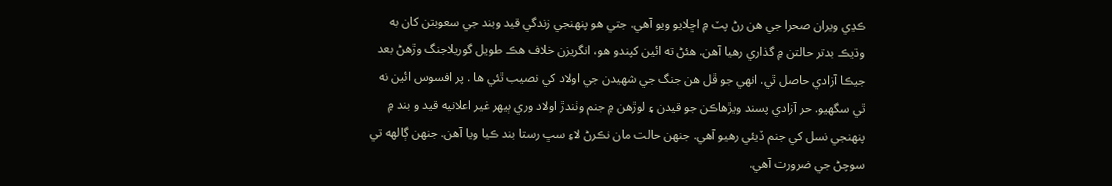ڪڍي ويران صحرا جي هن رڻ پٽ ۾ اڇلايو ويو آهي. جتي هو پنهنجي زندگي قيد وبند جي سعوبتن کان به وڌيڪ بدتر حالتن ۾ گذاري رهيا آهن. هئڻ ته ائين کپندو هو، انگريزن خلاف هڪ طويل گوريلاجنگ وڙهڻ بعد جيڪا آزادي حاصل ٿي. انهي جو ڦل هن جنگ جي شهيدن جي اولاد کي نصيب ٿئي ها . پر افسوس ائين نه ٿي سگهيو. حر آزادي پسند ويڙهاڪن جو قيدن ۽ لوڙهن ۾ جنم وٺندڙ اولاد وري ٻيهر غير اعلانيه قيد و بند ۾ پنهنجي نسل کي جنم ڏيئي رهيو آهي. جنهن حالت مان نڪرڻ لاءِ سڀ رستا بند ڪيا ويا آهن. جنهن ڳالهه تي سوچڻ جي ضرورت آهي.